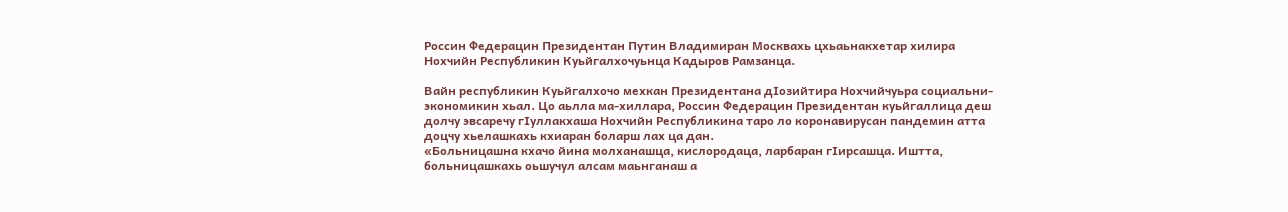Россин Федерацин Президентан Путин Владимиран Москвахь цхьаьнакхетар хилира Нохчийн Республикин Куьйгалхочуьнца Кадыров Рамзанца.

Вайн республикин Куьйгалхочо мехкан Президентана дIозийтира Нохчийчуьра социальни-экономикин хьал. Цо аьлла ма-хиллара, Россин Федерацин Президентан куьйгаллица деш долчу эвсаречу гIуллакхаша Нохчийн Республикина таро ло коронавирусан пандемин атта доцчу хьелашкахь кхиаран боларш лах ца дан.
«Больницашна кхачо йина молханашца, кислородаца, ларбаран гIирсашца. Иштта, больницашкахь оьшучул алсам маьнганаш а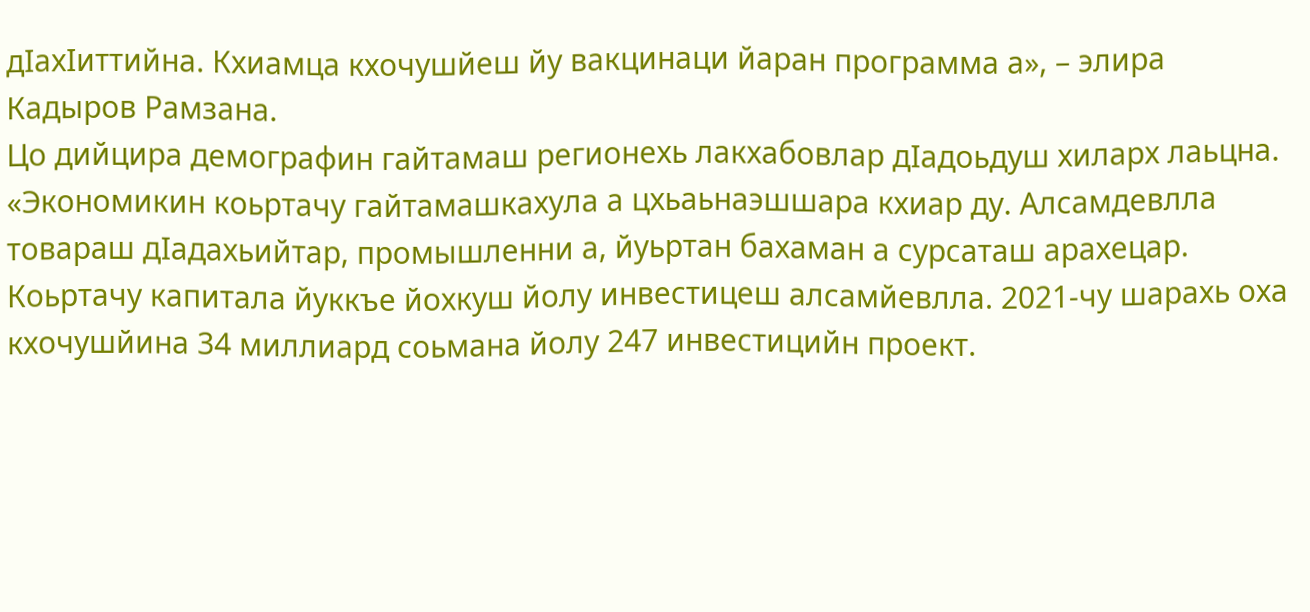дIахIиттийна. Кхиамца кхочушйеш йу вакцинаци йаран программа а», – элира Кадыров Рамзана.
Цо дийцира демографин гайтамаш регионехь лакхабовлар дIадоьдуш хиларх лаьцна.
«Экономикин коьртачу гайтамашкахула а цхьаьнаэшшара кхиар ду. Алсамдевлла товараш дIадахьийтар, промышленни а, йуьртан бахаман а сурсаташ арахецар. Коьртачу капитала йуккъе йохкуш йолу инвестицеш алсамйевлла. 2021-чу шарахь оха кхочушйина 34 миллиард соьмана йолу 247 инвестицийн проект.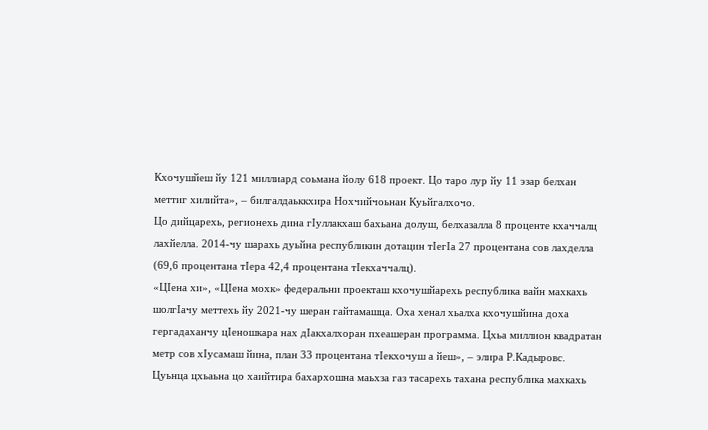Кхочушйеш йу 121 миллиард соьмана йолу 618 проект. Цо таро лур йу 11 эзар белхан меттиг хилийта», – билгалдаьккхира Нохчийчоьнан Куьйгалхочо.
Цо дийцарехь, регионехь дина гIуллакхаш бахьана долуш, белхазалла 8 проценте кхаччалц лахйелла. 2014-чу шарахь дуьйна республикин дотацин тIегIа 27 процентана сов лахделла (69,6 процентана тIера 42,4 процентана тIекхаччалц).
«ЦIена хи», «ЦIена мохк» федеральни проекташ кхочушйарехь республика вайн махкахь шолгIачу меттехь йу 2021-чу шеран гайтамашца. Оха хенал хьалха кхочушйина доха гергадаханчу цIеношкара нах дIакхалхоран пхеашеран программа. Цхьа миллион квадратан метр сов хIусамаш йина, план 33 процентана тIекхочуш а йеш», – элира Р.Кадыровс.
Цуьнца цхьаьна цо хаийтира бахархошна маьхза газ тасарехь тахана республика махкахь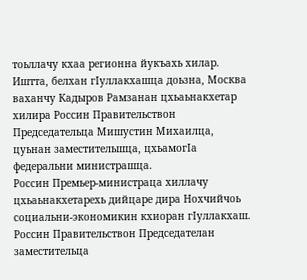тоьллачу кхаа регионна йукъахь хилар.
Иштта, белхан гIуллакхашца доьзна, Москва ваханчу Кадыров Рамзанан цхьаьнакхетар хилира Россин Правительствон Председательца Мишустин Михаилца, цуьнан заместительшца, цхьамогIа федеральни министрашца.
Россин Премьер-министраца хиллачу цхьаьнакхетарехь дийцаре дира Нохчийчоь социальни-экономикин кхиоран гIуллакхаш.
Россин Правительствон Председателан заместительца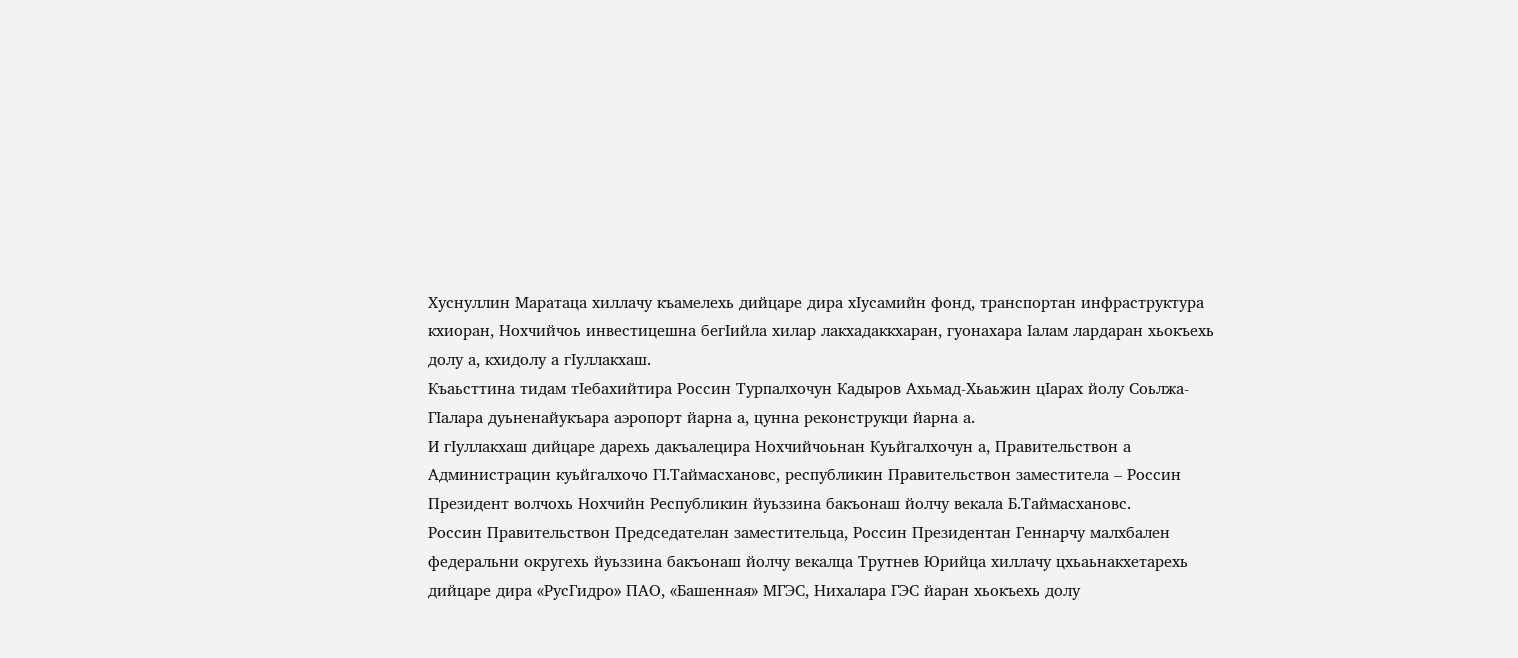Хуснуллин Маратаца хиллачу къамелехь дийцаре дира хIусамийн фонд, транспортан инфраструктура кхиоран, Нохчийчоь инвестицешна бегIийла хилар лакхадаккхаран, гуонахара Iалам лардаран хьокъехь долу а, кхидолу а гIуллакхаш.
Къаьсттина тидам тIебахийтира Россин Турпалхочун Кадыров Ахьмад-Хьаьжин цIарах йолу Соьлжа-ГIалара дуьненайукъара аэропорт йарна а, цунна реконструкци йарна а.
И гIуллакхаш дийцаре дарехь дакъалецира Нохчийчоьнан Куьйгалхочун а, Правительствон а Администрацин куьйгалхочо ГI.Таймасхановс, республикин Правительствон заместитела – Россин Президент волчохь Нохчийн Республикин йуьззина бакъонаш йолчу векала Б.Таймасхановс.
Россин Правительствон Председателан заместительца, Россин Президентан Геннарчу малхбален федеральни округехь йуьззина бакъонаш йолчу векалца Трутнев Юрийца хиллачу цхьаьнакхетарехь дийцаре дира «РусГидро» ПАО, «Башенная» МГЭС, Нихалара ГЭС йаран хьокъехь долу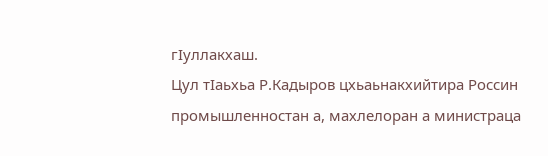гIуллакхаш.
Цул тIаьхьа Р.Кадыров цхьаьнакхийтира Россин промышленностан а, махлелоран а министраца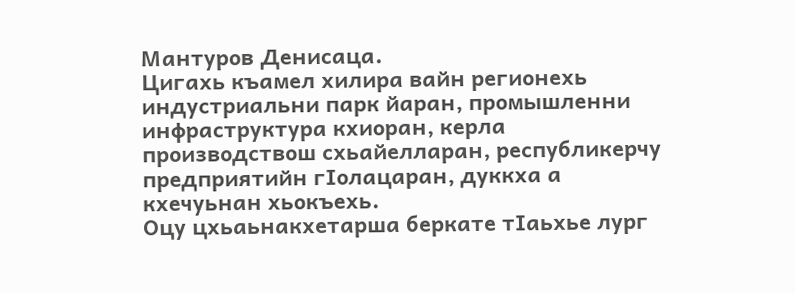Мантуров Денисаца.
Цигахь къамел хилира вайн регионехь индустриальни парк йаран, промышленни инфраструктура кхиоран, керла производствош схьайелларан, республикерчу предприятийн гIолацаран, дуккха а кхечуьнан хьокъехь.
Оцу цхьаьнакхетарша беркате тIаьхье лург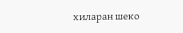хиларан шеко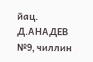йац.
Д.АНАДЕВ
№9, чиллин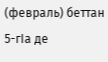(февраль) беттан 5-гӀа де